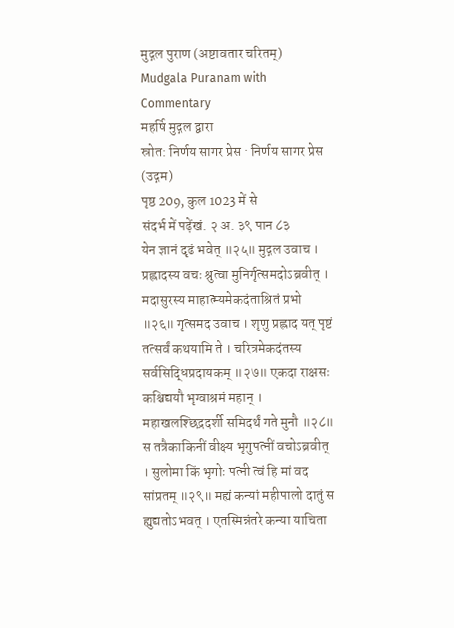मुद्गल पुराण (अष्टावतार चरितम्)
Mudgala Puranam with Commentary
महर्षि मुद्गल द्वारा
स्रोत: निर्णय सागर प्रेस · निर्णय सागर प्रेस (उद्गम)
पृष्ठ 209, कुल 1023 में से
संदर्भ में पढ़ेंखं. २ अ. ३९ पान ८३
येन ज्ञानं दृढं भवेत् ॥२५॥ मुद्गल उवाच । प्रह्लादस्य वचः श्रुत्वा मुनिर्गृत्समदोऽब्रवीत् । मदासुरस्य माहात्म्यमेकदंताश्रितं प्रभो ॥२६॥ गृत्समद उवाच । शृणु प्रह्लाद यत् पृष्टं तत्सर्वं कथयामि ते । चरित्रमेकदंतस्य सर्वसिद्धिप्रदायकम् ॥२७॥ एकदा राक्षसः कश्चिद्ययौ भृग्वाश्रमं महान् । महाखलश्छिद्रदर्शी समिदर्थं गते मुनौ ॥२८॥ स तत्रैकाकिनीं वीक्ष्य भृगुपत्नीं वचोऽब्रवीत् । सुलोमा किं भृगोः पत्नी त्वं हि मां वद सांप्रतम् ॥२९॥ मह्यं कन्यां महीपालो दातुं स ह्युद्यतोऽभवत् । एतस्मिन्नंतरे कन्या याचिता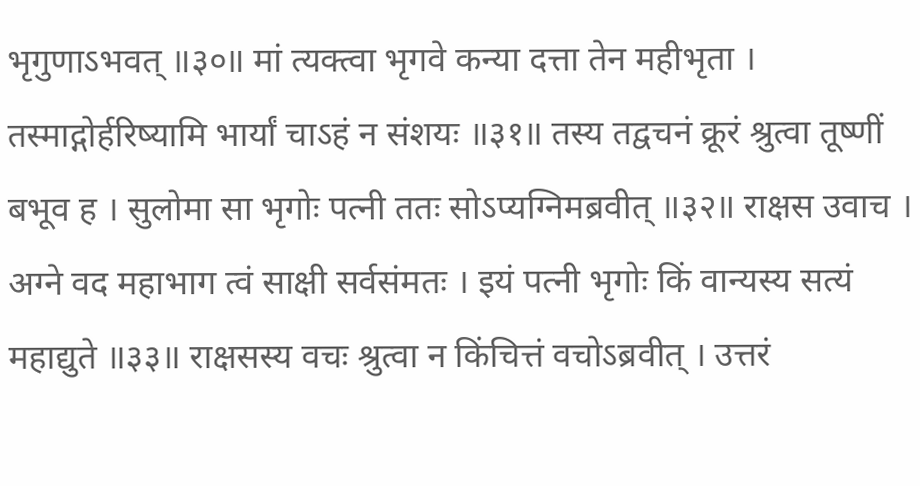भृगुणाऽभवत् ॥३०॥ मां त्यक्त्वा भृगवे कन्या दत्ता तेन महीभृता । तस्माद्गोर्हरिष्यामि भार्यां चाऽहं न संशयः ॥३१॥ तस्य तद्वचनं क्रूरं श्रुत्वा तूष्णीं बभूव ह । सुलोमा सा भृगोः पत्नी ततः सोऽप्यग्निमब्रवीत् ॥३२॥ राक्षस उवाच । अग्ने वद महाभाग त्वं साक्षी सर्वसंमतः । इयं पत्नी भृगोः किं वान्यस्य सत्यं महाद्युते ॥३३॥ राक्षसस्य वचः श्रुत्वा न किंचित्तं वचोऽब्रवीत् । उत्तरं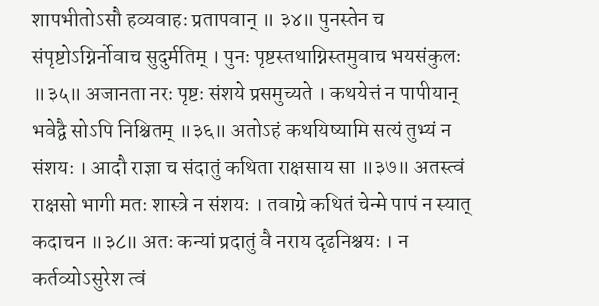शापभीतोऽसौ हव्यवाहः प्रतापवान् ॥ ३४॥ पुनस्तेन च संपृष्टोऽग्निर्नोवाच सुदुर्मतिम् । पुनः पृष्टस्तथाग्निस्तमुवाच भयसंकुलः ॥३५॥ अजानता नरः पृष्टः संशये प्रसमुच्यते । कथयेत्तं न पापीयान् भवेद्वै सोऽपि निश्चितम् ॥३६॥ अतोऽहं कथयिष्यामि सत्यं तुभ्यं न संशयः । आदौ राज्ञा च संदातुं कथिता राक्षसाय सा ॥३७॥ अतस्त्वं राक्षसो भागी मतः शास्त्रे न संशयः । तवाग्रे कथितं चेन्मे पापं न स्यात् कदाचन ॥३८॥ अतः कन्यां प्रदातुं वै नराय दृढनिश्चयः । न कर्तव्योऽसुरेश त्वं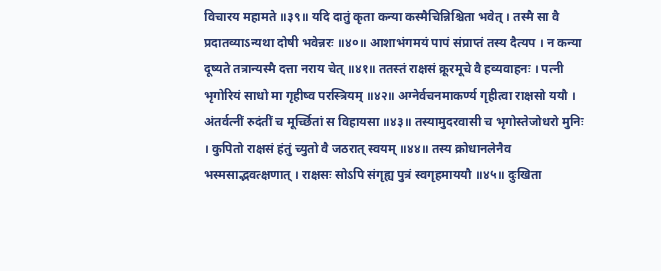विचारय महामते ॥३९॥ यदि दातुं कृता कन्या कस्मैचिन्निश्चिता भवेत् । तस्मै सा वै प्रदातव्याऽन्यथा दोषी भवेन्नरः ॥४०॥ आशाभंगमयं पापं संप्राप्तं तस्य दैत्यप । न कन्या दूष्यते तत्रान्यस्मै दत्ता नराय चेत् ॥४१॥ ततस्तं राक्षसं क्रूरमूचे वै हव्यवाहनः । पत्नी भृगोरियं साधो मा गृहीष्व परस्त्रियम् ॥४२॥ अग्नेर्वचनमाकर्ण्य गृहीत्वा राक्षसो ययौ । अंतर्वत्नीं रुदंतीं च मूर्च्छितां स विहायसा ॥४३॥ तस्यामुदरवासी च भृगोस्तेजोधरो मुनिः । कुपितो राक्षसं हंतुं च्युतो वै जठरात् स्वयम् ॥४४॥ तस्य क्रोधानलेनैव भस्मसाद्भवत्क्षणात् । राक्षसः सोऽपि संगृह्य पुत्रं स्वगृहमाययौ ॥४५॥ दुःखिता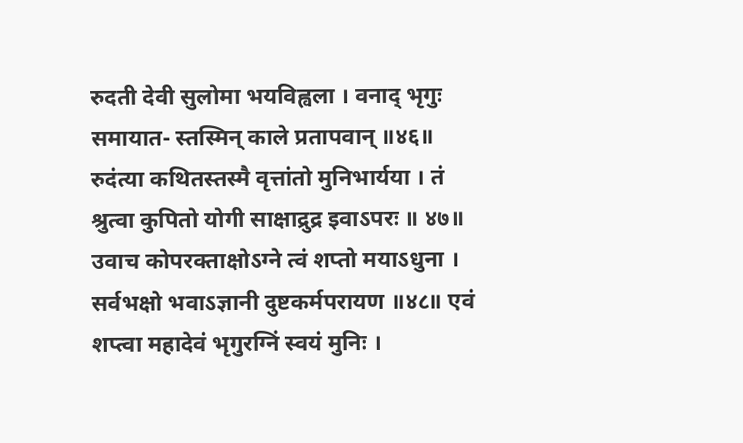रुदती देवी सुलोमा भयविह्वला । वनाद् भृगुः समायात- स्तस्मिन् काले प्रतापवान् ॥४६॥ रुदंत्या कथितस्तस्मै वृत्तांतो मुनिभार्यया । तं श्रुत्वा कुपितो योगी साक्षाद्रुद्र इवाऽपरः ॥ ४७॥ उवाच कोपरक्ताक्षोऽग्ने त्वं शप्तो मयाऽधुना । सर्वभक्षो भवाऽज्ञानी दुष्टकर्मपरायण ॥४८॥ एवं शप्त्वा महादेवं भृगुरग्निं स्वयं मुनिः ।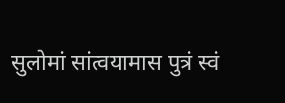सुलोमां सांत्वयामास पुत्रं स्वं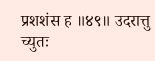प्रशशंस ह ॥४९॥ उदरात्तु च्युतः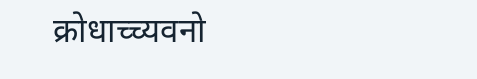क्रोधाच्च्यवनो